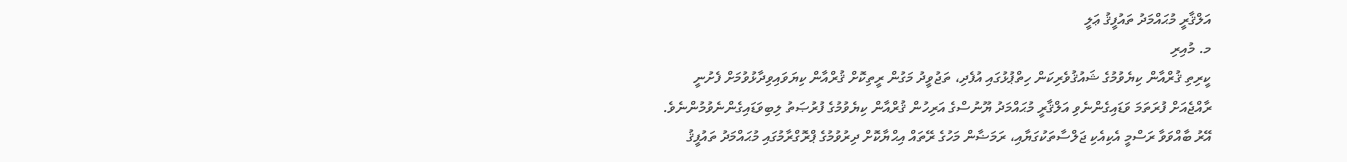އަލްޤާރީ މުޙައްމަދު ތައުފީޤު ޢަލީ
މ. މުއިރި
ކީރިތި ޤުރްއާން ކިޔެވުމުގެ ޝައުޤުވެރިކަން ހިތްޕުޅުގައި އުފެދި، ތަޖުވީދު މަގުން ރީތިކޮށް ޤުރްއާން ކިޔަވައިވިދާޅުވުމަށް ފެށުނީ ރާއްޖެއަށް ފުރަތަމަ ވަޑައިގެންނެވި އަލްޤާރީ މުޙައްމަދު ޔޫނުސްގެ އަރިހުން ޤުރްއާން ކިޔެވުމުގެ ފުރުޞަތު ލިބިވަޑައިގެންނެވުމުންނެވެ. އޭރު ބާއްވަވާ ރަސްމީ އެކިއެކި ޖަލްސާތަކުގަޔާއި، ރަމަޟާން މަހުގެ ރޭތައް އިޙްޔާކޮށް ދިރުވުމުގެ ޕްރޮގްރާމުގައި މުޙައްމަދު ތައުފީޤު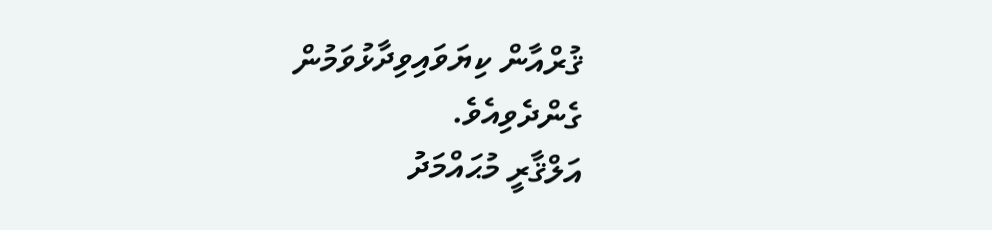ޤުރްއާން ކިޔަވައިވިދާޅުވަމުން ގެންދެވިއެވެ.
އަލްޤާރީ މުޙައްމަދު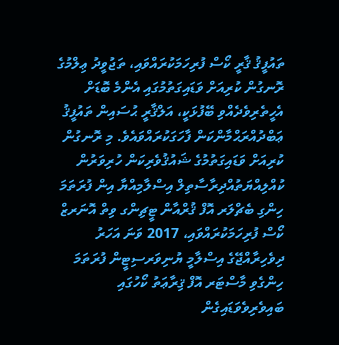ތައުފީޤު ޤާރީ ކޯސް ފުރިހަމަކުރައްވައި، ތަޖުވީދު ޢިލްމުގެ ރޮނގުން ކުރިއަށް ވަޑައިގަތުމުގައި އެންމެ ބޮޑަށް އެހީތެރިވެދެއްވި ބޭފުޅަކީ، އަލްޤާރީ ޙުސައިން ތައުފީޤު ޢަބްދުއްރަޙްމާންކަން ފާހަގަކުރައްވައެވެ. މި ރޮނގުން ކުރިއަށް ވަޑައިގަތުމުގެ ޝައުޤުވެރިކަން ހުރިވަރުން ކުއްލިއްޔަތުއްދިރާސާތިލް އިސްލާމިއްޔާ އިން ފުރަތަމަ ހިންގި ބެޗްލަރ އޮފް ޤުރްއާން ޓީޗިންގ ވިތް އޮނަރޒް ކޯސް ފުރިހަމަކުރައްވައި، 2017 ވަނަ އަހަރު ދިވެހިރާއްޖޭގެ އިސްލާމީ ޔުނިވަރސިޓީން ފުރަތަމަ ހިންގެވި މާސްޓަރ އޮފް ޤިރާޢަތު ކޯހުގައި ބައިވެރިވެވަޑައިގެން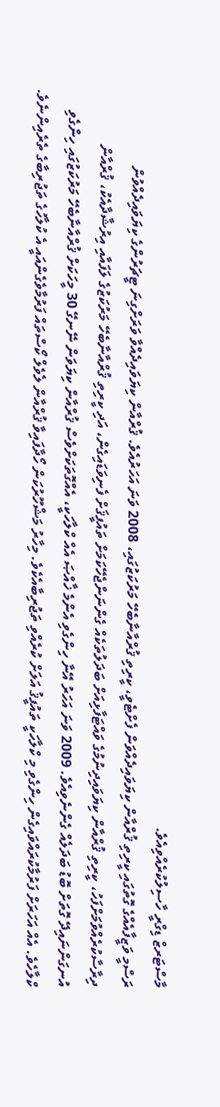މާސްޓަރޒް ޑިގްރީ ހާސިލުކުރެއްވިއެވެ.
ރަސްމީ ވަޒީފާއެއްގެ ގޮތުގައި ކީރިތި ޤުރްއާން ކިޔަވައިދެއްވަން ފެށްޓެވީ، ކީރިތި ޤުރްއާނާބެހޭ މަރުކަޒުގައި، 2008 ވަނަ އަހަރުއެވެ. ޤުރްއާން ކިޔަވައިދެއްވާ ވަރަށްގިނަ ޓީޗަރުންގެ ކިޔަވައިދެއްވުން ދިރާސާކުރެއްވުމަށްފަހު، ކީރިތި ޤުރްއާން ކިޔަވައިދިނުމުގެ ވައްޓަފާޅިއަށް ބަދަލުތަކެއް ގެންނަންޖެހޭކަމަށް ތައުފީޤަށް ފެނިވަޑައިގެން، އަދި ކީރިތި ޤުރްއާނާބެހޭ މަރުކަޒުގެ ލަފައާއި އިރުޝާދާއެކު، ޤުރްއާން އުނގަންނައިދޭ ގޮތަށް ބޮޑު ބަދަލެއް ގެންނެވިއެވެ. 2009 ވަނަ އަހަރު އޭނާ ހިންގެވި އެންމެ ޚާއްޞަ އެއް ކްލާހަކީ، އެއްގޮތަކަށްވެސް ޤުރްއާން ކިޔަވަން ނޭނގޭ 30 މީހަކަށް ޤުރްއާނާބެހޭ މަރުކަޒުގައި ހިންގެވި ކްލާހެވެ. އެއް އަހަރަށް ފަރުމާކުރައްވައިގެން ހިންގެވި މި ކްލާހަކީ ތައުފީޤު އަލަށް ކުރެއްވި ތަޖުރިބާއެކެވެ. މިހާރު މަޝްހޫރުކަން ހޯދާފައިވާ ޤުރްއާން ލެވެލް ކޯސްތައް ފަރުމާވެގެންއައީ އެ ކުލާހުގެ ތަޖުރިބާގެ ތެރެއިންނެވެ.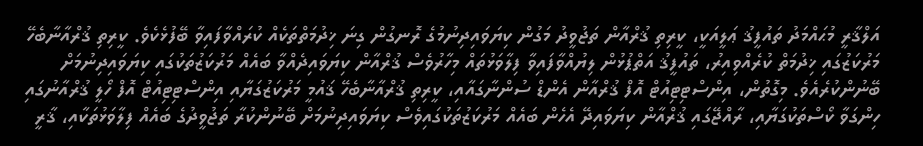އަލްޤާރީ މުޙައްމަދު ތައުފީޤު ޢަލީއަކީ، ކީރިތި ޤުރްއާން ތަޖުވީދު މަގުން ކިޔަވައިދިނުމުގެ ރޮނގުން ގިނަ ޚިދުމަތްތަކެއް ކުރައްވާފައިވާ ބޭފުޅެކެވެ. ކީރިތި ޤުރްއާނާބެހޭ މަރުކަޒުގައި ޚިދުމަތް ކުރެއްވިއިރު، ތައުފީޤު އަތްޕުޅުން ލިޔުއްވާފައިވާ ފިލާވަޅުތައް މިހާރުވެސް ޤުރްއާން ކިޔަވައިދެއްވާ ބައެއް މަރުކަޒުތަކުގައި ކިޔަވައިދިނުމަށް ބޭނުންކުރެއެވެ. މިގޮތުން، އިންސްޓިޓިއުޓް އޮފް ޤުރްއާން އެންޑް ސުންނާގައާއި، ކީރިތި ޤުރްއާނާބެހޭ ޤައުމީ މަރުކަޒުގަޔާއި އިންސްޓިޓިއުޓް އޮފް ހޯލީ ޤުރްއާނުގައި ހިންގަވާ ކޯސްތަކުގަޔާއި، ރާއްޖޭގައި ޤުރްއާން ކިޔަވައިދޭ އެހެން ބައެއް މަރުކަޒުތަކުގައިވެސް ކިޔަވައިދިނުމަށް ބޭނުންކުރާ ތަޖުވީދުގެ ބައެއް ފިލާވަޅުތަކާއި، ޤާރީ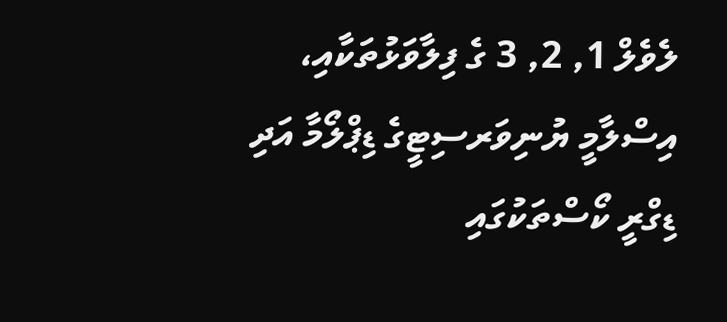ލެވެލް 1, 2, 3 ގެ ފިލާވަޅުތަކާއި، އިސްލާމީ ޔުނިވަރސިޓީގެ ޑިޕްލޯމާ އަދި ޑިގްރީ ކޯސްތަކުގައި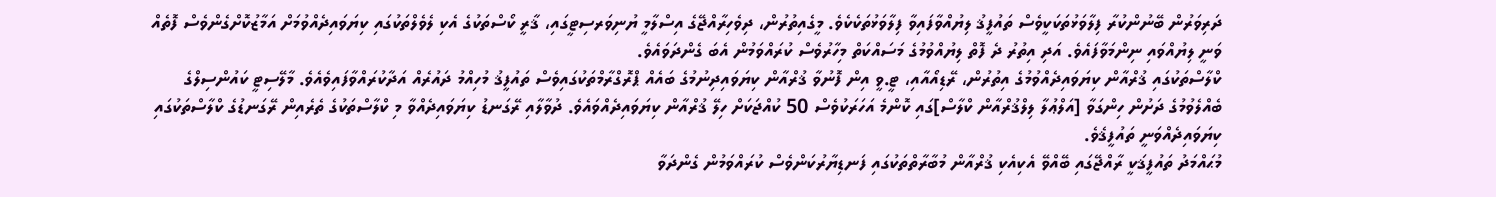ދަރިވަރުން ބޭނުންކުރާ ފިލާވަޅުތަކަކީވެސް ތައުފީޤު ލިޔުއްވާފައިވާ ފިލާވަޅުތަކެކެވެ. މީގެއިތުރުން، ދިވެހިރާއްޖޭގެ އިސްލާމީ ޔުނިވަރސިޓީގައި، ޤާރީ ކޯސްތަކުގެ އެކި ލެވެލްތަކުގައި ކިޔަވައިދެއްވުމަށް އަމާޒުކޮށްގެންވެސް ފޮތެއް ވަނީ ލިޔުއްވައި ނިންމަވާފައެވެ. އަދި އިތުރު ދެ ފޮތް ލިޔުއްވުމުގެ މަސައްކަތް މިހާރުވެސް ކުރައްވަމުން އެބަ ގެންދަވައެވެ.
ކްލާސްތަކުގައި ޤުރްއާން ކިޔަވައިދެއްވުމުގެ އިތުރުން، ރޭޑިއޯއާއި، ޓީ.ވީ އިން ފޮނުވާ ޤުރްއާން ކިޔަވައިދިނުމުގެ ބައެއް ޕްރޮގްރާމްތަކުގައިވެސް ތައުފީޤު މުހިއްމު ދައުރެއް އަދާކުރައްވާފައިވެއެވެ. މާލޭސިޓީ ކައުންސިލްގެ ބެއްލެވުމުގެ ދަށުން ހިންގަވާ [އަލްޢުލާ ލިލްޤުރްއާން ކްލާސް]ގައި ކޮންމެ އަހަރަކުވެސް 50 ކުއްޖަކަށް ހިލޭ ޤުރްއާން ކިޔަވައިދެއްވައެވެ. ދުވާލާއި ރޭގަނޑު ކިޔަވައިދެއްވާ މި ކްލާސްތަކުގެ ތެރެއިން ރޭގަނޑުގެ ކްލާސްތަކުގައި ކިޔަވައިދެއްވަނީ ތައުފީޤެވެ.
މުޙައްމަދު ތައުފީޤަކީ ރާއްޖޭގައި ބޭއްވޭ އެކިއެކި ޤުރްއާން މުބާރާތްތަކުގައި ފަނޑިޔާރުކަންވެސް ކުރައްވަމުން ގެންދަވާ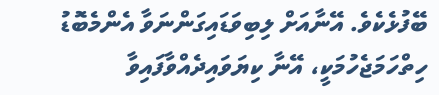ބޭފުޅެކެވެ. އޭނާއަށް ލިބިވަޑައިގަންނަވާ އެންމެބޮޑު ހިތްހަމަޖެހުމަކީ، އޭނާ ކިޔަވައިދެއްވާފައިވާ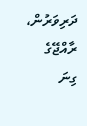ދަރިވަރުން، ރާއްޖޭގެ ގިނަ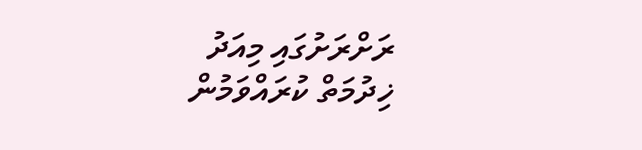ރަށްރަށުގައި މިއަދު ޚިދުމަތް ކުރައްވަމުން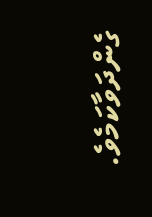ގެންދަވާކަމެވެ.